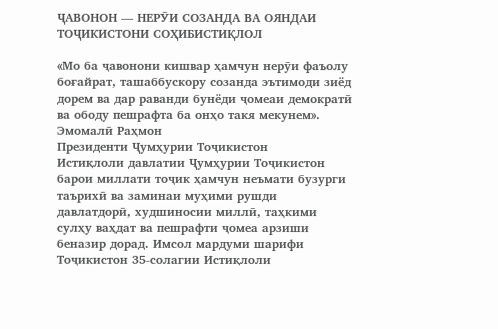ҶАВОНОН — НЕРӮИ СОЗАНДА ВА ОЯНДАИ ТОҶИКИСТОНИ СОҲИБИСТИҚЛОЛ

«Мо ба ҷавонони кишвар ҳамчун нерӯи фаъолу боғайрат, ташаббускору созанда эътимоди зиёд дорем ва дар раванди бунёди ҷомеаи демократӣ ва ободу пешрафта ба онҳо такя мекунем».
Эмомалӣ Раҳмон
Президенти Ҷумҳурии Тоҷикистон
Истиқлоли давлатии Ҷумҳурии Тоҷикистон барои миллати тоҷик ҳамчун неъмати бузурги таърихӣ ва заминаи муҳими рушди давлатдорӣ, худшиносии миллӣ, таҳкими сулҳу ваҳдат ва пешрафти ҷомеа арзиши беназир дорад. Имсол мардуми шарифи Тоҷикистон 35-солагии Истиқлоли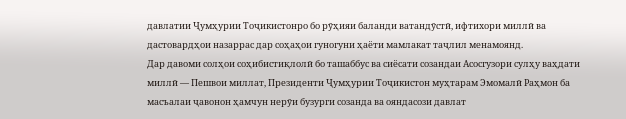давлатии Ҷумҳурии Тоҷикистонро бо рӯҳияи баланди ватандӯстӣ, ифтихори миллӣ ва дастовардҳои назаррас дар соҳаҳои гуногуни ҳаёти мамлакат таҷлил менамоянд.
Дар давоми солҳои соҳибистиқлолӣ бо ташаббус ва сиёсати созандаи Асосгузори сулҳу ваҳдати миллӣ — Пешвои миллат, Президенти Ҷумҳурии Тоҷикистон муҳтарам Эмомалӣ Раҳмон ба масъалаи ҷавонон ҳамчун нерӯи бузурги созанда ва ояндасози давлат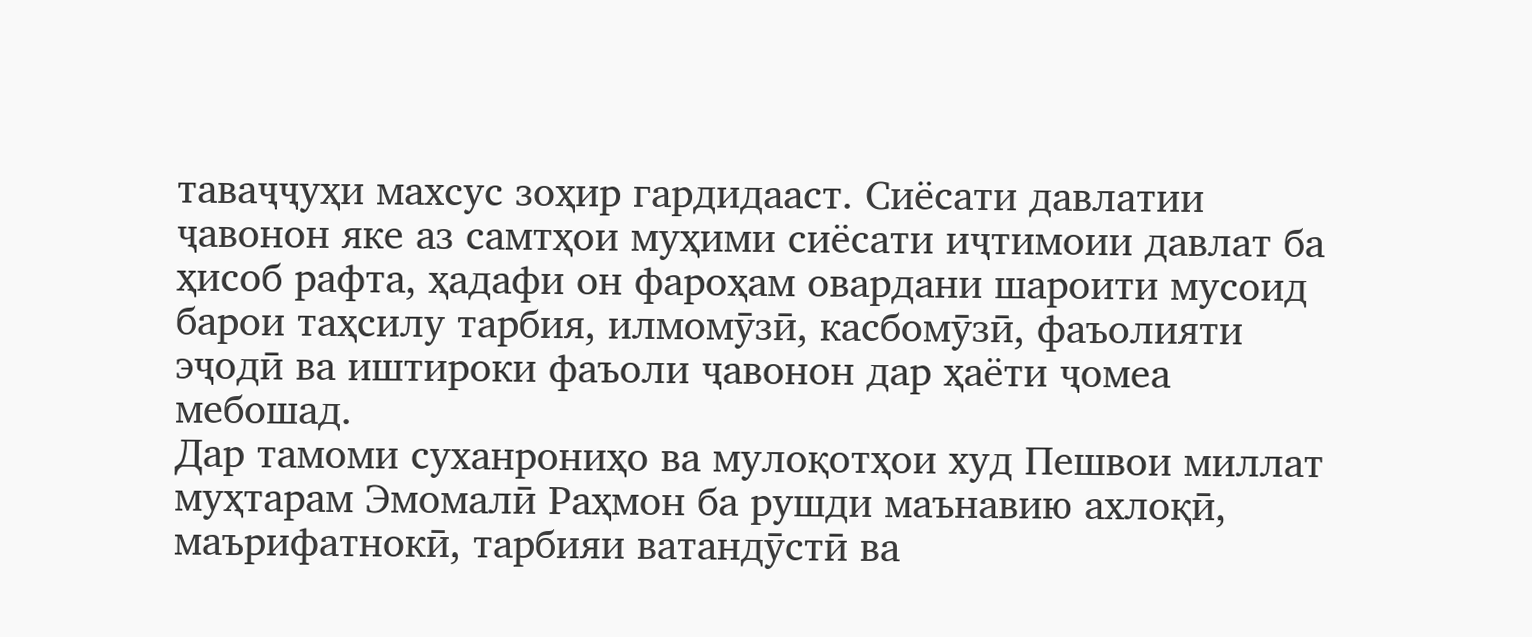таваҷҷуҳи махсус зоҳир гардидааст. Сиёсати давлатии ҷавонон яке аз самтҳои муҳими сиёсати иҷтимоии давлат ба ҳисоб рафта, ҳадафи он фароҳам овардани шароити мусоид барои таҳсилу тарбия, илмомӯзӣ, касбомӯзӣ, фаъолияти эҷодӣ ва иштироки фаъоли ҷавонон дар ҳаёти ҷомеа мебошад.
Дар тамоми суханрониҳо ва мулоқотҳои худ Пешвои миллат муҳтарам Эмомалӣ Раҳмон ба рушди маънавию ахлоқӣ, маърифатнокӣ, тарбияи ватандӯстӣ ва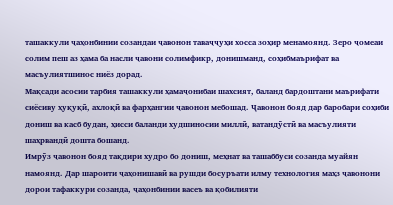ташаккули ҷаҳонбинии созандаи ҷавонон таваҷҷуҳи хосса зоҳир менамоянд. Зеро ҷомеаи солим пеш аз ҳама ба насли ҷавони солимфикр, донишманд, соҳибмаърифат ва масъулиятшинос ниёз дорад.
Мақсади асосии тарбия ташаккули ҳамаҷонибаи шахсият, баланд бардоштани маърифати сиёсиву ҳуқуқӣ, ахлоқӣ ва фарҳангии ҷавонон мебошад. Ҷавонон бояд дар баробари соҳиби дониш ва касб будан, ҳисси баланди худшиносии миллӣ, ватандӯстӣ ва масъулияти шаҳрвандӣ дошта бошанд.
Имрӯз ҷавонон бояд тақдири худро бо дониш, меҳнат ва ташаббуси созанда муайян намоянд. Дар шароити ҷаҳонишавӣ ва рушди босуръати илму технология маҳз ҷавонони дорои тафаккури созанда, ҷаҳонбинии васеъ ва қобилияти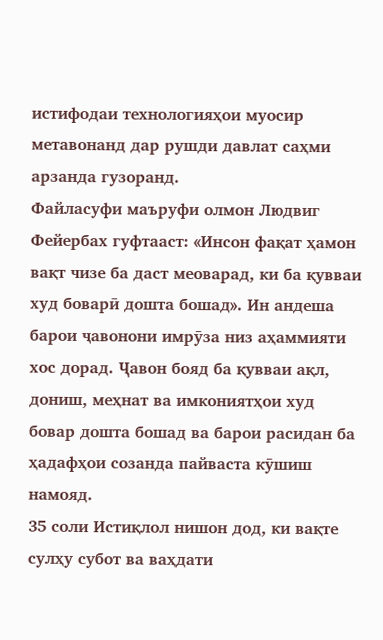истифодаи технологияҳои муосир метавонанд дар рушди давлат саҳми арзанда гузоранд.
Файласуфи маъруфи олмон Людвиг Фейербах гуфтааст: «Инсон фақат ҳамон вақт чизе ба даст меоварад, ки ба қувваи худ боварӣ дошта бошад». Ин андеша барои ҷавонони имрӯза низ аҳаммияти хос дорад. Ҷавон бояд ба қувваи ақл, дониш, меҳнат ва имкониятҳои худ бовар дошта бошад ва барои расидан ба ҳадафҳои созанда пайваста кӯшиш намояд.
35 соли Истиқлол нишон дод, ки вақте сулҳу субот ва ваҳдати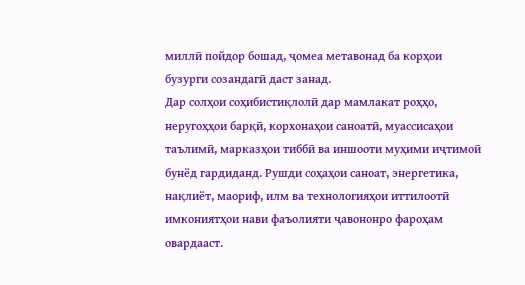миллӣ пойдор бошад, ҷомеа метавонад ба корҳои бузурги созандагӣ даст занад.
Дар солҳои соҳибистиқлолӣ дар мамлакат роҳҳо, неругоҳҳои барқӣ, корхонаҳои саноатӣ, муассисаҳои таълимӣ, марказҳои тиббӣ ва иншооти муҳими иҷтимоӣ бунёд гардиданд. Рушди соҳаҳои саноат, энергетика, нақлиёт, маориф, илм ва технологияҳои иттилоотӣ имкониятҳои нави фаъолияти ҷавононро фароҳам овардааст.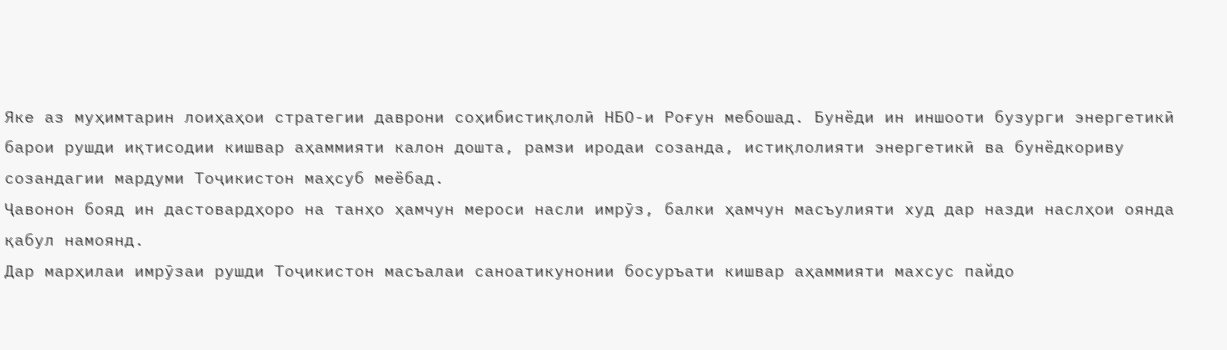Яке аз муҳимтарин лоиҳаҳои стратегии даврони соҳибистиқлолӣ НБО-и Роғун мебошад. Бунёди ин иншооти бузурги энергетикӣ барои рушди иқтисодии кишвар аҳаммияти калон дошта, рамзи иродаи созанда, истиқлолияти энергетикӣ ва бунёдкориву созандагии мардуми Тоҷикистон маҳсуб меёбад.
Ҷавонон бояд ин дастовардҳоро на танҳо ҳамчун мероси насли имрӯз, балки ҳамчун масъулияти худ дар назди наслҳои оянда қабул намоянд.
Дар марҳилаи имрӯзаи рушди Тоҷикистон масъалаи саноатикунонии босуръати кишвар аҳаммияти махсус пайдо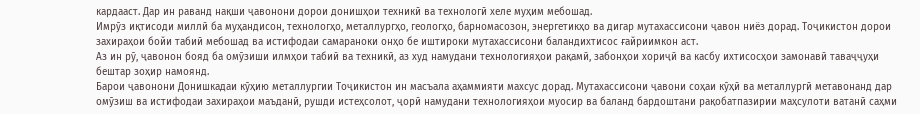кардааст. Дар ин раванд нақши ҷавонони дорои донишҳои техникӣ ва технологӣ хеле муҳим мебошад.
Имрӯз иқтисоди миллӣ ба муҳандисон, технологҳо, металлургҳо, геологҳо, барномасозон, энергетикҳо ва дигар мутахассисони ҷавон ниёз дорад. Тоҷикистон дорои захираҳои бойи табиӣ мебошад ва истифодаи самараноки онҳо бе иштироки мутахассисони баландихтисос ғайриимкон аст.
Аз ин рӯ, ҷавонон бояд ба омӯзиши илмҳои табиӣ ва техникӣ, аз худ намудани технологияҳои рақамӣ, забонҳои хориҷӣ ва касбу ихтисосҳои замонавӣ таваҷҷуҳи бештар зоҳир намоянд.
Барои ҷавонони Донишкадаи кӯҳию металлургии Тоҷикистон ин масъала аҳаммияти махсус дорад. Мутахассисони ҷавони соҳаи кӯҳӣ ва металлургӣ метавонанд дар омӯзиш ва истифодаи захираҳои маъданӣ, рушди истеҳсолот, ҷорӣ намудани технологияҳои муосир ва баланд бардоштани рақобатпазирии маҳсулоти ватанӣ саҳми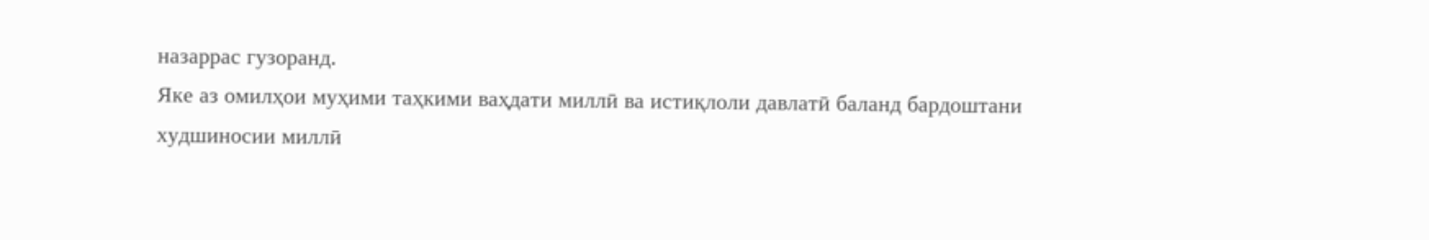назаррас гузоранд.
Яке аз омилҳои муҳими таҳкими ваҳдати миллӣ ва истиқлоли давлатӣ баланд бардоштани худшиносии миллӣ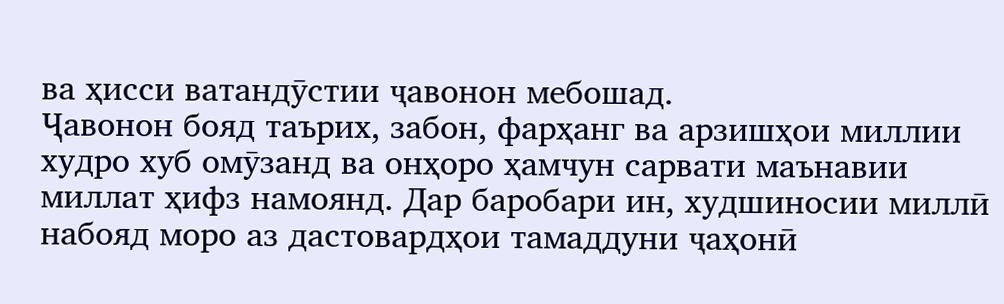ва ҳисси ватандӯстии ҷавонон мебошад.
Ҷавонон бояд таърих, забон, фарҳанг ва арзишҳои миллии худро хуб омӯзанд ва онҳоро ҳамчун сарвати маънавии миллат ҳифз намоянд. Дар баробари ин, худшиносии миллӣ набояд моро аз дастовардҳои тамаддуни ҷаҳонӣ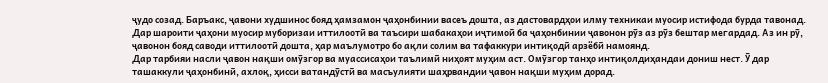ҷудо созад. Баръакс, ҷавони худшинос бояд ҳамзамон ҷаҳонбинии васеъ дошта, аз дастовардҳои илму техникаи муосир истифода бурда тавонад.
Дар шароити ҷаҳони муосир муборизаи иттилоотӣ ва таъсири шабакаҳои иҷтимоӣ ба ҷаҳонбинии ҷавонон рӯз аз рӯз бештар мегардад. Аз ин рӯ, ҷавонон бояд саводи иттилоотӣ дошта, ҳар маълумотро бо ақли солим ва тафаккури интиқодӣ арзёбӣ намоянд.
Дар тарбияи насли ҷавон нақши омӯзгор ва муассисаҳои таълимӣ ниҳоят муҳим аст. Омӯзгор танҳо интиқолдиҳандаи дониш нест. Ӯ дар ташаккули ҷаҳонбинӣ, ахлоқ, ҳисси ватандӯстӣ ва масъулияти шаҳрвандии ҷавон нақши муҳим дорад.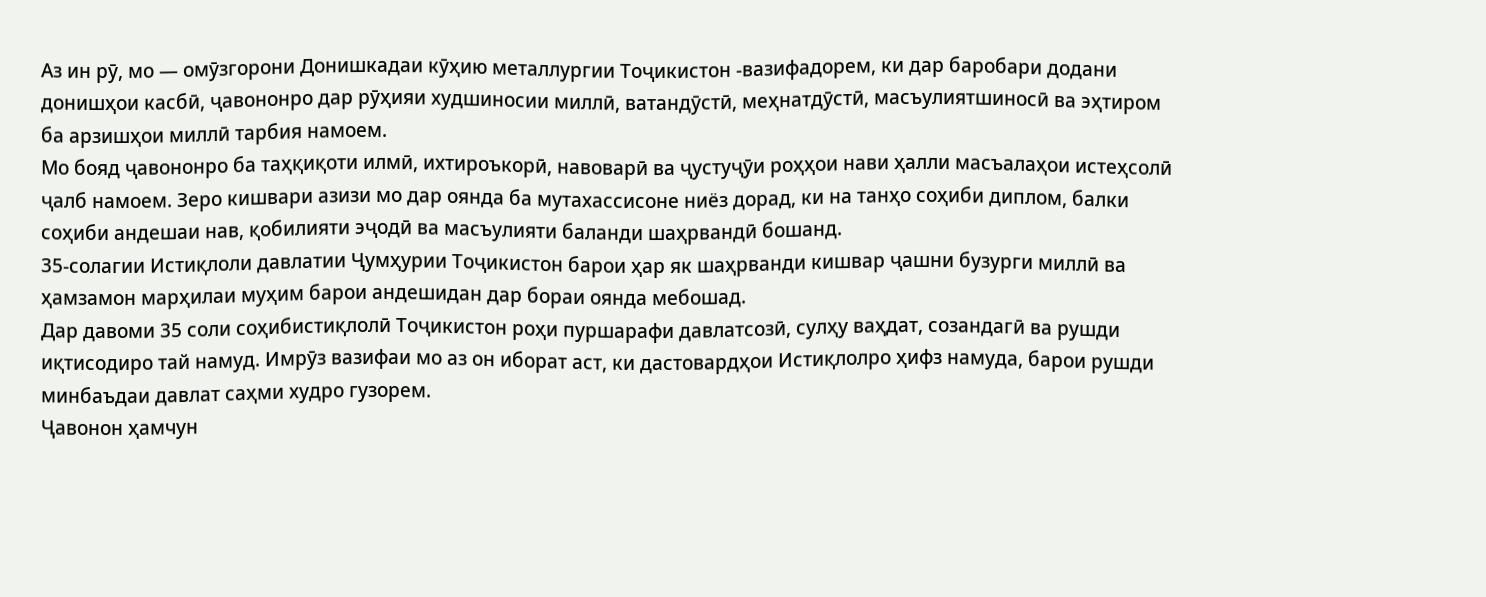Аз ин рӯ, мо — омӯзгорони Донишкадаи кӯҳию металлургии Тоҷикистон -вазифадорем, ки дар баробари додани донишҳои касбӣ, ҷавононро дар рӯҳияи худшиносии миллӣ, ватандӯстӣ, меҳнатдӯстӣ, масъулиятшиносӣ ва эҳтиром ба арзишҳои миллӣ тарбия намоем.
Мо бояд ҷавононро ба таҳқиқоти илмӣ, ихтироъкорӣ, навоварӣ ва ҷустуҷӯи роҳҳои нави ҳалли масъалаҳои истеҳсолӣ ҷалб намоем. Зеро кишвари азизи мо дар оянда ба мутахассисоне ниёз дорад, ки на танҳо соҳиби диплом, балки соҳиби андешаи нав, қобилияти эҷодӣ ва масъулияти баланди шаҳрвандӣ бошанд.
35-солагии Истиқлоли давлатии Ҷумҳурии Тоҷикистон барои ҳар як шаҳрванди кишвар ҷашни бузурги миллӣ ва ҳамзамон марҳилаи муҳим барои андешидан дар бораи оянда мебошад.
Дар давоми 35 соли соҳибистиқлолӣ Тоҷикистон роҳи пуршарафи давлатсозӣ, сулҳу ваҳдат, созандагӣ ва рушди иқтисодиро тай намуд. Имрӯз вазифаи мо аз он иборат аст, ки дастовардҳои Истиқлолро ҳифз намуда, барои рушди минбаъдаи давлат саҳми худро гузорем.
Ҷавонон ҳамчун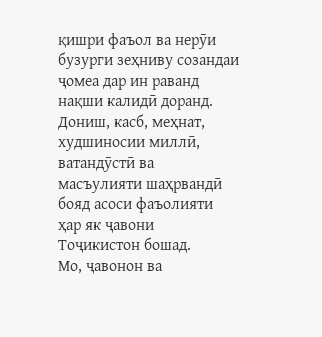қишри фаъол ва нерӯи бузурги зеҳниву созандаи ҷомеа дар ин раванд нақши калидӣ доранд. Дониш, касб, меҳнат, худшиносии миллӣ, ватандӯстӣ ва масъулияти шаҳрвандӣ бояд асоси фаъолияти ҳар як ҷавони Тоҷикистон бошад.
Мо, ҷавонон ва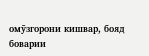омӯзгорони кишвар, бояд боварии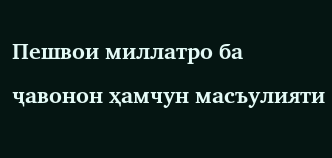Пешвои миллатро ба ҷавонон ҳамчун масъулияти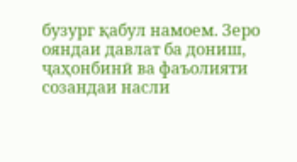бузург қабул намоем. Зеро ояндаи давлат ба дониш, ҷаҳонбинӣ ва фаъолияти созандаи насли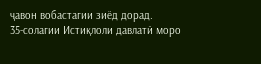ҷавон вобастагии зиёд дорад.
35-солагии Истиқлоли давлатӣ моро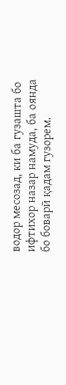водор месозад, ки ба гузашта бо ифтихор назар намуда, ба оянда бо боварӣ қадам гузорем.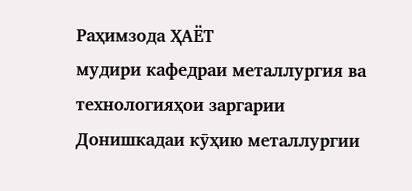Раҳимзода ҲАЁТ
мудири кафедраи металлургия ва технологияҳои заргарии
Донишкадаи кӯҳию металлургии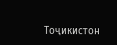Тоҷикистон